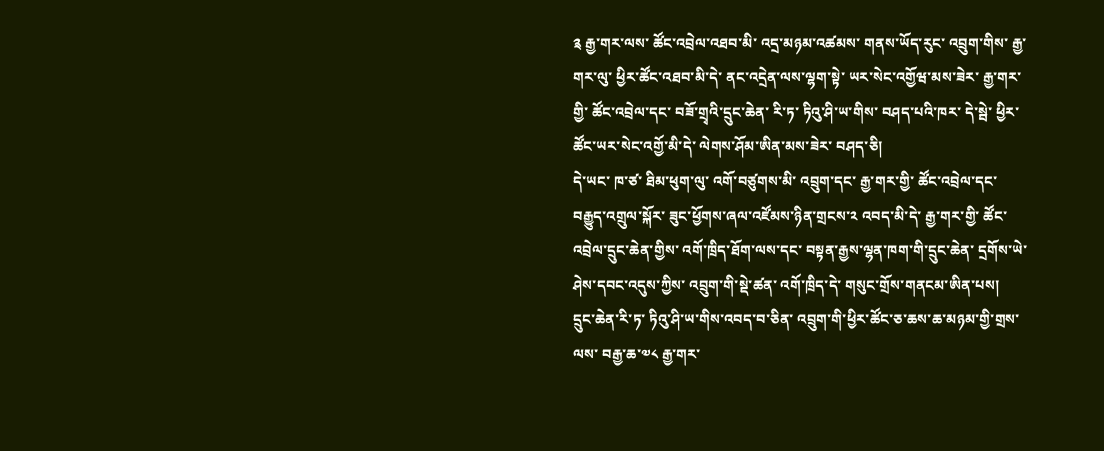༉ རྒྱ་གར་ལས་ ཚོང་འབྲེལ་འཐབ་མི་ འདྲ་མཉམ་འཚམས་ གནས་ཡོད་རུང་ འབྲུག་གིས་ རྒྱ་གར་ལུ་ ཕྱིར་ཚོང་འཐབ་མི་དེ་ ནང་འདྲེན་ལས་ལྷག་སྟེ་ ཡར་སེང་འགྱོཝ་མས་ཟེར་ རྒྱ་གར་གྱི་ ཚོང་འབྲེལ་དང་ བཟོ་གྲྭའི་དྲུང་ཆེན་ རི་ཏ་ ཏིའུ་ཤི་ཡ་གིས་ བཤད་པའི་ཁར་ དེ་སྦེ་ ཕྱིར་ཚོང་ཡར་སེང་འགྱོ་མི་དེ་ ལེགས་ཤོམ་ཨིན་མས་ཟེར་ བཤད་ཅི།
དེ་ཡང་ ཁ་ཙ་ ཐིམ་ཕུག་ལུ་ འགོ་བཙུགས་མི་ འབྲུག་དང་ རྒྱ་གར་གྱི་ ཚོང་འབྲེལ་དང་ བརྒྱུད་འགྲུལ་སྐོར་ ཟུང་ཕྱོགས་ཞལ་འཛོམས་ཉིན་གྲངས་༢ འབད་མི་དེ་ རྒྱ་གར་གྱི་ ཚོང་འབྲེལ་དྲུང་ཆེན་གྱིས་ འགོ་ཁྲིད་ཐོག་ལས་དང་ བསྟན་རྒྱས་ལྷན་ཁག་གི་དྲུང་ཆེན་ དྲགོས་ཡེ་ཤེས་དབང་འདུས་ཀྱིས་ འབྲུག་གི་སྡེ་ཚན་ འགོ་ཁྲིད་དེ་ གསུང་གྲོས་གནངམ་ཨིན་པས།
དྲུང་ཆེན་རི་ཏ་ ཏིའུ་ཤི་ཡ་གིས་འབད་བ་ཅིན་ འབྲུག་གི་ཕྱིར་ཚོང་ཅ་ཆས་ཆ་མཉམ་གྱི་གྲས་ལས་ བརྒྱ་ཆ་༧༨ རྒྱ་གར་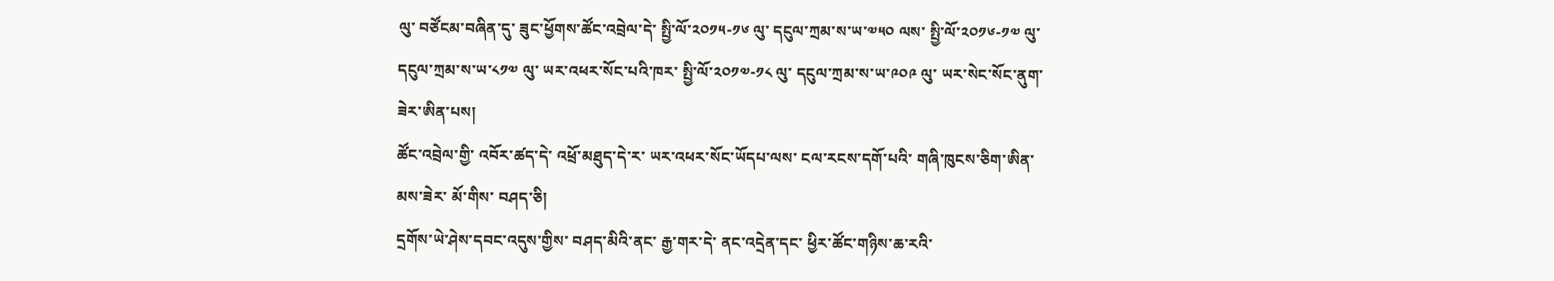ལུ་ བཙོངམ་བཞིན་དུ་ ཟུང་ཕྱོགས་ཚོང་འབྲེལ་དེ་ སྤྱི་ལོ་༢༠༡༥-༡༦ ལུ་ དངུལ་ཀྲམ་ས་ཡ་༧༥༠ ལས་ སྤྱི་ལོ་༢༠༡༦-༡༧ ལུ་ དངུལ་ཀྲམ་ས་ཡ་༨༡༧ ལུ་ ཡར་འཕར་སོང་པའི་ཁར་ སྤྱི་ལོ་༢༠༡༧-༡༨ ལུ་ དངུལ་ཀྲམ་ས་ཡ་༩༠༩ ལུ་ ཡར་སེང་སོང་ནུག་ཟེར་ཨིན་པས།
ཚོང་འབྲེལ་གྱི་ འབོར་ཚད་དེ་ འཕྲོ་མཐུད་དེ་ར་ ཡར་འཕར་སོང་ཡོདཔ་ལས་ ངལ་རངས་དགོ་པའི་ གཞི་ཁུངས་ཅིག་ཨིན་མས་ཟེར་ མོ་གིས་ བཤད་ཅི།
དྲགོས་ཡེ་ཤེས་དབང་འདུས་གྱིས་ བཤད་མིའི་ནང་ རྒྱ་གར་དེ་ ནང་འདྲེན་དང་ ཕྱིར་ཚོང་གཉིས་ཆ་རའི་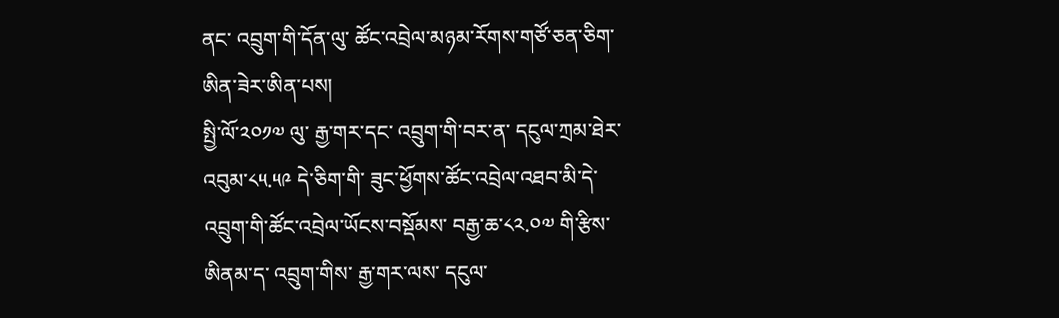ནང་ འབྲུག་གི་དོན་ལུ་ ཚོང་འབྲེལ་མཉམ་རོགས་གཙོ་ཅན་ཅིག་ཨིན་ཟེར་ཨིན་པས།
སྤྱི་ལོ་༢༠༡༧ ལུ་ རྒྱ་གར་དང་ འབྲུག་གི་བར་ན་ དངུལ་ཀྲམ་ཐེར་འབུམ་༨༥.༥༩ དེ་ཅིག་གི་ ཟུང་ཕྱོགས་ཚོང་འབྲེལ་འཐབ་མི་དེ་ འབྲུག་གི་ཚོང་འབྲེལ་ཡོངས་བསྡོམས་ བརྒྱ་ཆ་༨༢.༠༧ གི་རྩིས་ཨིནམ་ད་ འབྲུག་གིས་ རྒྱ་གར་ལས་ དངུལ་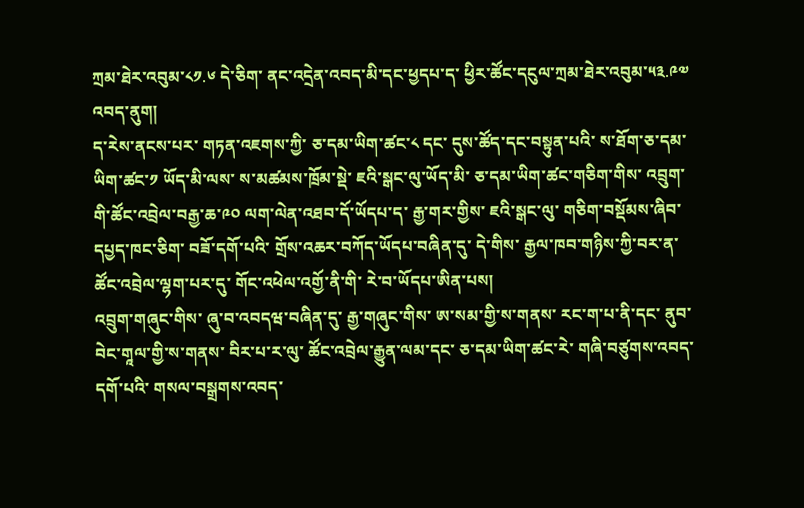ཀྲམ་ཐེར་འབུམ་༨༡.༦ དེ་ཅིག་ ནང་འདྲེན་འབད་མི་དང་ཕྱདཔ་ད་ ཕྱིར་ཚོང་དངུལ་ཀྲམ་ཐེར་འབུམ་༥༣.༩༧ འབད་ནུག།
ད་རེས་ནངས་པར་ གཏན་འཇགས་ཀྱི་ ཅ་དམ་ཡིག་ཚང་༨ དང་ དུས་ཚོད་དང་བསྟུན་པའི་ ས་ཐོག་ཅ་དམ་ཡིག་ཚང་༡ ཡོད་མི་ལས་ ས་མཚམས་ཁྲོམ་སྡེ་ ཇའི་སྒང་ལུ་ཡོད་མི་ ཅ་དམ་ཡིག་ཚང་གཅིག་གིས་ འབྲུག་གི་ཚོང་འབྲེལ་བརྒྱ་ཆ་༩༠ ལག་ལེན་འཐབ་དོ་ཡོདཔ་ད་ རྒྱ་གར་གྱིས་ ཇའི་སྒང་ལུ་ གཅིག་བསྡོམས་ཞིབ་དཔྱད་ཁང་ཅིག་ བཟོ་དགོ་པའི་ གྲོས་འཆར་བཀོད་ཡོདཔ་བཞིན་དུ་ དེ་གིས་ རྒྱལ་ཁབ་གཉིས་ཀྱི་བར་ན་ ཚོང་འབྲེལ་ལྷག་པར་དུ་ གོང་འཕེལ་འགྱོ་ནི་གི་ རེ་བ་ཡོདཔ་ཨིན་པས།
འབྲུག་གཞུང་གིས་ ཞུ་བ་འབདཝ་བཞིན་དུ་ རྒྱ་གཞུང་གིས་ ཨ་སམ་གྱི་ས་གནས་ རང་ག་པ་ནི་དང་ ནུབ་བེང་གཱལ་གྱི་ས་གནས་ བིར་པ་ར་ལུ་ ཚོང་འབྲེལ་རྒྱུན་ལམ་དང་ ཅ་དམ་ཡིག་ཚང་རེ་ གཞི་བཙུགས་འབད་དགོ་པའི་ གསལ་བསྒྲགས་འབད་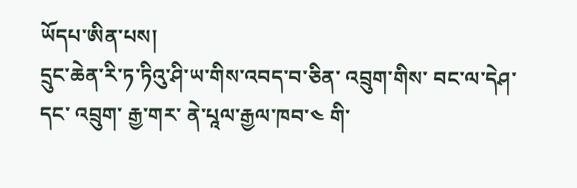ཡོདཔ་ཨིན་པས།
དྲུང་ཆེན་རི་ཏ་ཏིའུ་ཤི་ཡ་གིས་འབད་བ་ཅིན་ འབྲུག་གིས་ བང་ལ་དེཤ་དང་ འབྲུག་ རྒྱ་གར་ ནེ་པཱལ་རྒྱལ་ཁབ་༤ གི་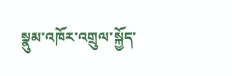སྣུམ་འཁོར་འགྲུལ་སྐྱོད་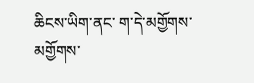ཆིངས་ཡིག་ནང་ ག་དེ་མགྱོགས་མགྱོགས་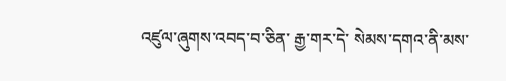འཛུལ་ཞུགས་འབད་བ་ཅིན་ རྒྱ་གར་དེ་ སེམས་དགའ་ནི་མས་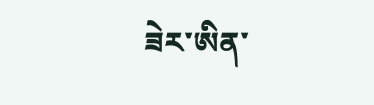ཟེར་ཨིན་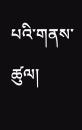པའི་གནས་ཚུལ།